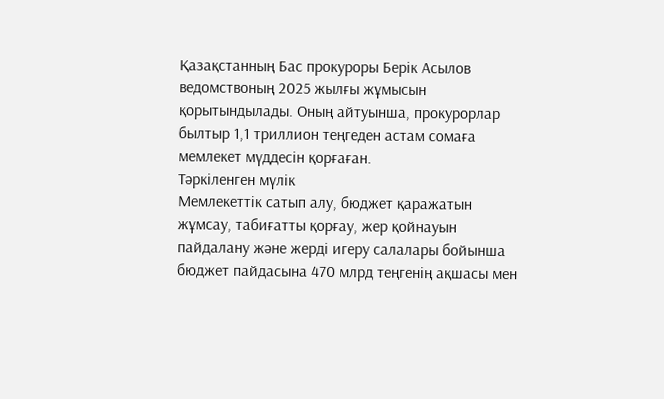Қазақстанның Бас прокуроры Берік Асылов ведомствоның 2025 жылғы жұмысын қорытындылады. Оның айтуынша, прокурорлар былтыр 1,1 триллион теңгеден астам сомаға мемлекет мүддесін қорғаған.
Тәркіленген мүлік
Мемлекеттік сатып алу, бюджет қаражатын жұмсау, табиғатты қорғау, жер қойнауын пайдалану және жерді игеру салалары бойынша бюджет пайдасына 470 млрд теңгенің ақшасы мен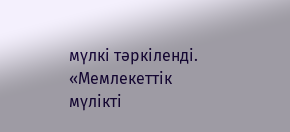мүлкі тәркіленді.
«Мемлекеттік мүлікті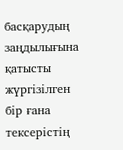басқарудың заңдылығына қатысты жүргізілген бір ғана тексерістің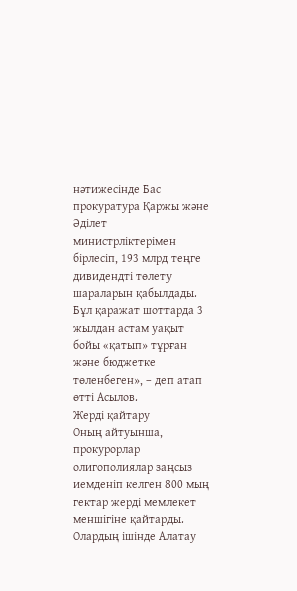нәтижесінде Бас прокуратура Қаржы және Әділет министрліктерімен бірлесіп, 193 млрд теңге дивидендті төлету шараларын қабылдады. Бұл қаражат шоттарда 3 жылдан астам уақыт бойы «қатып» тұрған және бюджетке төленбеген», – деп атап өтті Асылов.
Жерді қайтару
Оның айтуынша, прокурорлар олигополиялар заңсыз иемденіп келген 800 мың гектар жерді мемлекет меншігіне қайтарды. Олардың ішінде Алатау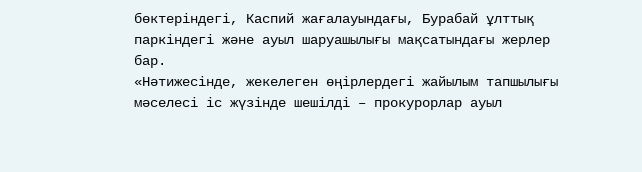бөктеріндегі, Каспий жағалауындағы, Бурабай ұлттық паркіндегі және ауыл шаруашылығы мақсатындағы жерлер бар.
«Нәтижесінде, жекелеген өңірлердегі жайылым тапшылығы мәселесі іс жүзінде шешілді – прокурорлар ауыл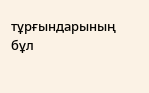тұрғындарының бұл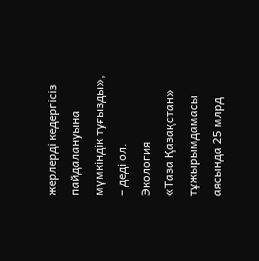жерлерді кедергісіз пайдалануына мүмкіндік туғызды», – деді ол.
Экология
«Таза Қазақстан» тұжырымдамасы аясында 25 млрд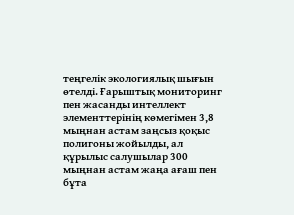теңгелік экологиялық шығын өтелді. Ғарыштық мониторинг пен жасанды интеллект элементтерінің көмегімен 3,8 мыңнан астам заңсыз қоқыс полигоны жойылды, ал құрылыс салушылар 300 мыңнан астам жаңа ағаш пен бұта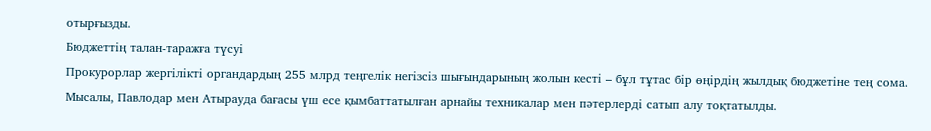отырғызды.
Бюджеттің талан-таражға түсуі
Прокурорлар жергілікті органдардың 255 млрд теңгелік негізсіз шығындарының жолын кесті – бұл тұтас бір өңірдің жылдық бюджетіне тең сома. Мысалы, Павлодар мен Атырауда бағасы үш есе қымбаттатылған арнайы техникалар мен пәтерлерді сатып алу тоқтатылды.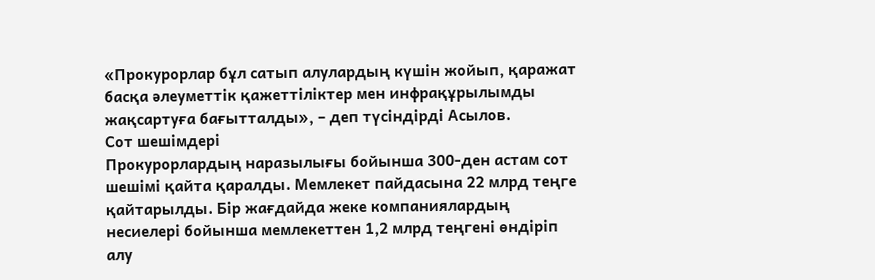«Прокурорлар бұл сатып алулардың күшін жойып, қаражат басқа әлеуметтік қажеттіліктер мен инфрақұрылымды жақсартуға бағытталды», – деп түсіндірді Асылов.
Сот шешімдері
Прокурорлардың наразылығы бойынша 300-ден астам сот шешімі қайта қаралды. Мемлекет пайдасына 22 млрд теңге қайтарылды. Бір жағдайда жеке компаниялардың несиелері бойынша мемлекеттен 1,2 млрд теңгені өндіріп алу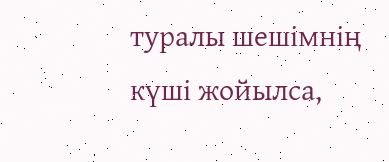туралы шешімнің күші жойылса,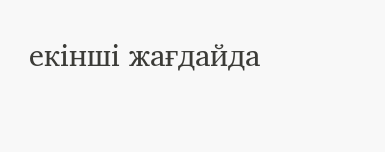екінші жағдайда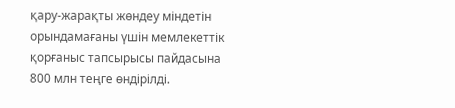қару-жарақты жөндеу міндетін орындамағаны үшін мемлекеттік қорғаныс тапсырысы пайдасына 800 млн теңге өндірілді.